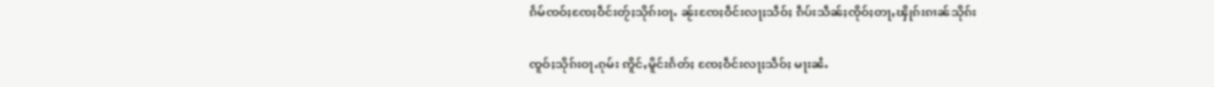ၵႅမ်ၸဝ်ႈၸႄႈဝဵင်းတႂ်ႈသိုၵ်းဝႃႉ ၼႂ်းၸႄႈဝဵင်းလႃႈသဵဝ်ႈ ၵဵပ်းသဵၼ်ႈၸိုဝ်ႈတႃႇၾိုၵ်းၵၢၼ်သိုၵ်း

ၸူဝ်ႈသိုၵ်းဝႃႉၵုမ်း ဢိူင်ႇမိူင်းၵႅတ်ႈ ၸႄႈဝဵင်းလႃႈသဵဝ်ႈ မႃးၼႆႉ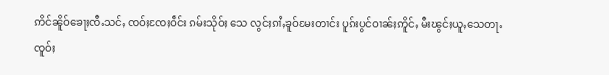ဢိင်ၼိူဝ်ၶေႃႈၸီႉသင်ႇ ၸဝ်ႈၸႄႈဝဵင်း ၵမ်းသိုဝ်ႈ သေ လွင်ႈၵၢႆႇၶူဝ်မႄးတၢင်း ပူၵ်းပွင်ဝၢၼ်ႈဢိူင်ႇ မီးၽွင်ႈယူႇသေတႃႉ ၸူဝ်ႈ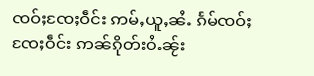ၸဝ်ႈၸႄႈဝဵင်း ဢမ်ႇယူႇၼႆႉ ၵႅမ်ၸဝ်ႈၸႄႈဝဵင်း ဢၼ်ၵိုတ်းဝႆႉၼႂ်း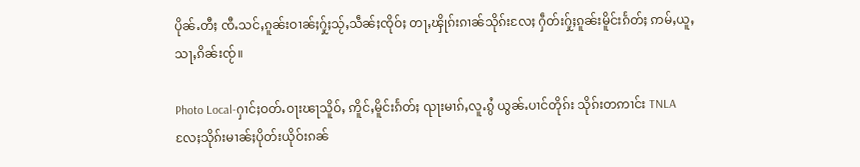ပိုၼ်ႉတီႈ ၸီႉသင်ႇၵူၼ်းဝၢၼ်ႈႁႂ်ႈသႂ်ႇသဵၼ်ႈၸိုဝ်ႈ တႃႇၾိုၵ်းၵၢၼ်သိုၵ်းလႄႈ ႁဵတ်းႁႂ်ႈၵူၼ်းမိူင်းၵႅတ်ႈ ဢမ်ႇယူႇသႃႇၵိၼ်းၸႂ်။

Photo Local-ႁၢင်ႈဝတ်ႉဝႃးၽႃသိူဝ်ႇ ဢိူင်ႇမိူင်းၵႅတ်ႈ ၺႃးမၢၵ်ႇလူႉၵွႆ ယွၼ်ႉပၢင်တိုၵ်း သိုၵ်းတဢၢင်း TNLA လႄႈသိုၵ်းမၢၼ်ႈပိုတ်းယိုဝ်းၵၼ်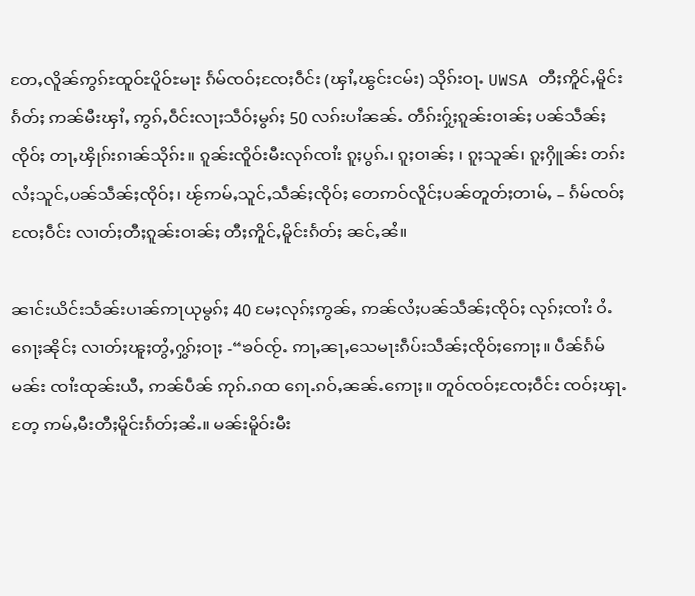တႄႇလိူၼ်ဢွၵ်ႊထူဝ်ႊပိူဝ်ႊမႃး ၵႅမ်ၸဝ်ႈၸႄႈဝဵင်း (ၾၢႆႇၽွင်းငမ်း) သိုၵ်းဝႃႉ UWSA တီႈဢိူင်ႇမိူင်းၵႅတ်ႈ ဢၼ်မီးၾၢႆႇ ဢွၵ်ႇဝဵင်းလႃႈသဵဝ်ႈမွၵ်ႈ 50 လၵ်းပၢႆၼၼ်ႉ တဵၵ်းႁႂ်ႈၵူၼ်းဝၢၼ်ႈ ပၼ်သဵၼ်ႈၸိုဝ်ႈ တႃႇၾိုၵ်းၵၢၼ်သိုၵ်း။ ၵူၼ်းၸိူဝ်းမီးလုၵ်ၸၢႆး ၵူႈပွၵ်ႉ၊ ၵူႈဝၢၼ်ႈ ၊ ၵူႈသူၼ်၊ ၵူႈႁိူၼ်း တၵ်းလႆႈသူင်ႇပၼ်သဵၼ်ႈၸိုဝ်ႈ၊ ၽႂ်ဢမ်ႇသူင်ႇသဵၼ်ႈၸိုဝ်ႈ တေဢဝ်လိူင်ႈပၼ်တူတ်ႈတၢမ်ႇ – ၵႅမ်ၸဝ်ႈၸႄႈဝဵင်း လၢတ်ႈတီႈၵူၼ်းဝၢၼ်ႈ တီႈဢိူင်ႇမိူင်းၵႅတ်ႈ ၼင်ႇၼႆ။

ၼၢင်းယိင်းသႅၼ်းပၢၼ်ဢႃယုမွၵ်ႈ 40 မႄႈလုၵ်ႈဢွၼ်ႇ ဢၼ်လႆႈပၼ်သဵၼ်ႈၸိုဝ်ႈ လုၵ်ႈၸၢႆး ဝႆႉၵေႃႈၼိုင်ႈ လၢတ်ႈၽူႈတွႆႇႁွၵ်ႈဝႃႈ -“ၶဝ်ၸႂ်ႉ ဢႃႇၼႃႇသေမႃးၵဵပ်းသဵၼ်ႈၸိုဝ်ႈဢေႃႈ။ ပဵၼ်ၵႅမ်မၼ်း ၸၢႆးထုၼ်းယီႇ ဢၼ်ပဵၼ် ဢုၵ်ႉၵထ ၵေႃႉၵဝ်ႇၼၼ်ႉဢေႃႈ။ တူဝ်ၸဝ်ႈၸႄႈဝဵင်း ၸဝ်ႈၾႃႉတႄ့ ဢမ်ႇမီးတီႈမိူင်းၵႅတ်ႈၼႆႉ။ မၼ်းမိူဝ်းမီး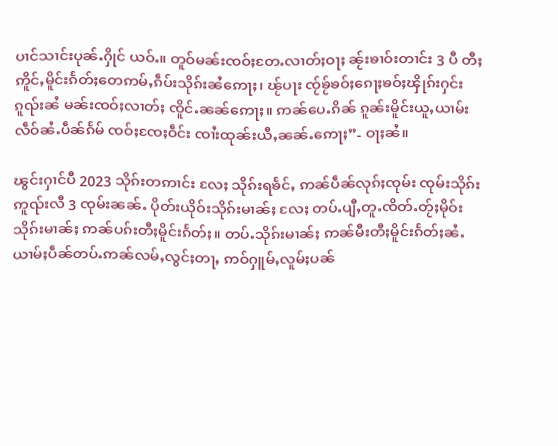ပၢင်သၢင်းပုၼ်ႉႁိုင် ယဝ်ႉ။ တူဝ်မၼ်းၸဝ်ႈတႄႉလၢတ်ႈဝႃႈ ၼႂ်းၶၢဝ်းတၢင်း 3 ပီ တီႈဢိူင်ႇမိူင်းၵႅတ်ႈတေဢမ်ႇၵဵပ်းသိုၵ်းၼႆဢေႃႈ၊ ၽႂ်ပႃး ၸႂ်ၶႂ်ၶဝ်ႈၵေႃႈၶဝ်ႈၾိုၵ်းႁင်းၵူၺ်းၼႆ မၼ်းၸဝ်ႈလၢတ်ႈ ၸိူင်ႉၼၼ်ဢေႃႈ။ ဢၼ်ပေႉၵိၼ် ၵူၼ်းမိူင်းယူႇယၢမ်းလဵဝ်ၼႆႉပဵၼ်ၵႅမ် ၸဝ်ႈၸႄႈဝဵင်း ၸၢႆးထုၼ်းယီႇၼၼ်ႉဢေႃႈ”- ဝႃႈၼႆ။

ၽွင်းႁၢင်ပီ 2023 သိုၵ်းတဢၢင်း လႄႈ သိုၵ်းရၶႅင်ႇ ဢၼ်ပဵၼ်လုၵ်ႈၸုမ်း ၸုမ်းသိုၵ်းဢူၺ်းလီ 3 ၸုမ်းၼၼ်ႉ ပိုတ်းယိုဝ်းသိုၵ်းမၢၼ်ႈ လႄႈ တပ်ႉပျီႇတူႉၸိတ်ႉတႂ်ႈမိုဝ်းသိုၵ်းမၢၼ်ႈ ဢၼ်ပၵ်းတီႈမိူင်းၵႅတ်ႈ။ တပ်ႉသိုၵ်းမၢၼ်ႈ ဢၼ်မီးတီႈမိူင်းၵႅတ်ႈၼႆႉ ယၢမ်ႈပဵၼ်တပ်ႉဢၼ်လမ်ႇလွင်ႈတႃႇ ဢဝ်ႁူမ်ႇလူမ်ႈပၼ်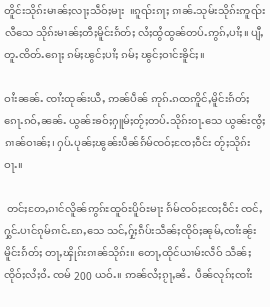တိူင်းသိုၵ်းမၢၼ်ႈလႃႈသဵဝ်ႈမႃး  ။ၵူၺ်းၵႃႈ ၵၢၼ်ႉသုမ်းသိုၵ်းဢူၺ်းလီသေ သိုၵ်းမၢၼ်ႈတီႈမိူင်းၵႅတ်ႈ လႆႈထွႆထွၼ်တပ်ႉဢွၵ်ႇပၢႆႈ။ ပျီႇတူႉၸိတ်ႉၵေႃႈ ၵမ်ႈၽွင်ႈပၢႆႈ ၵမ်ႈ ၽွင်ႈဝၢင်းၶိူင်ႈ။

ဝၢႆးၼၼ်ႉ ၸၢႆးထုၼ်းယီႇ ဢၼ်ပဵၼ် ဢုၵ်ႉၵထဢိူင်ႇမိူင်းၵႅတ်ႈၵေႃႉၵဝ်ႇၼၼ်ႉ ယွၼ်းၶဝ်ႈႁူမ်ႈတႂ်ႈတပ်ႉသိုၵ်းဝႃႉသေ ယွၼ်းၸွႆႈၵၢၼ်ဝၢၼ်ႈ၊ ႁပ်ႉပုၼ်ႈၽွၼ်းပဵၼ်ၵႅမ်ၸဝ်ႈၸႄႈဝဵင်း တႂ်ႈသိုၵ်းဝႃႉ။

 တင်ႈတႄႇၵၢင်လိူၼ်ဢွၵ်ႊထူဝ်ႊပိူဝ်ႊမႃး ၵႅမ်ၸဝ်ႈၸႄႈဝဵင်း ၸင်ႇႁွင်ႉပၢင်ၵုမ်ၵၢင်ႉၵႄႇသေ သင်ႇႁႂ်ႈၵဵပ်းသဵၼ်ႈၸိုဝ်ႈၼုမ်ႇၸၢႆးၼႂ်းမိူင်းၵႅတ်ႈ တႃႇၾိုၵ်းၵၢၼ်သိုၵ်း။ တေႃႇထိုင်ယၢမ်းလဵဝ် သဵၼ်ႈၸိုဝ်ႈလႆႈဝႆႉ ၸမ် 200 ယဝ်ႉ။ ဢၼ်လႆႈၵႂႃႇၼႆႉ  ပဵၼ်လုၵ်ႈၸၢႆး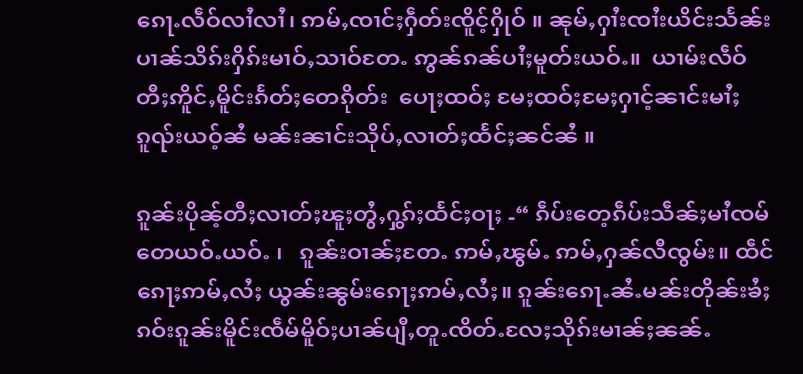ၵေႃႉလဵဝ်လၢႆလၢႆ၊ ဢမ်ႇၸၢင်ႈႁဵတ်းၸိူင့်ႁိုဝ် ။ ၼုမ်ႇႁၢႆးၸၢႆးယိင်းသႅၼ်းပၢၼ်သိၵ်းႁိၵ်းမၢဝ်ႇသၢဝ်တႄႉ ဢွၼ်ၵၼ်ပၢႆႈမူတ်းယဝ်ႉ။  ယၢမ်းလဵဝ် တီႈဢိူင်ႇမိူင်းၵႅတ်ႈတေၵိုတ်း  ပေႃႈထဝ်ႈ မႄႈထဝ်ႈမႄႈႁၢင့်ၼၢင်းမၢႆႈ ၵူၺ်းယဝ့်ၼႆ မၼ်းၼၢင်းသိုပ်ႇလၢတ်ႈထႅင်ႈၼင်ၼႆ ။

ၵူၼ်းပိုၼ့်တီႈလၢတ်ႈၽူႈတွႆႇႁွၵ်ႈထႅင်ႈဝႃႈ -“ ၵဵပ်းတေ့ၵဵပ်းသဵၼ်ႈမၢႆၸမ်တေယဝ်ႉယဝ်ႉ ၊   ၵူၼ်းဝၢၼ်ႈတႄႉ ဢမ်ႇၽွမ်ႉ ဢမ်ႇႁၼ်လီၸွမ်း။ ထဵင်ၵေႃႈဢမ်ႇလႆႈ ယွၼ်းၼွမ်းၵေႃႈဢမ်ႇလႆႈ။ ၵူၼ်းၵေႃႉၼႆႉမၼ်းတိုၼ်းၶႆႈၵဝ်းၵူၼ်းမိူင်းၸဵမ်မိူဝ်ႈပၢၼ်ပျီႇတူႉၸိတ်ႉလႄႈသိုၵ်းမၢၼ်ႈၼၼ်ႉ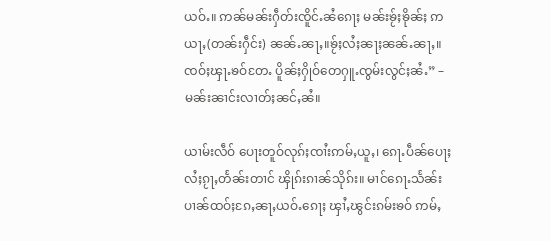ယဝ်ႉ။ ဢၼ်မၼ်းႁဵတ်းၸိူင်ႉၼႆၵေႃႈ မၼ်းၶႂ်ႈၶိုၼ်ႈ ဢယႃႇ(တၼ်းႁဵင်း) ၼၼ်ႉၼႃႇ။ၶႂ်ႈလႆႈၼႃႈၼၼ်ႉၼႃႇ။ ၸဝ်ႈၾႃႉၶဝ်တႄႉ ပိူၼ်ႈႁိုဝ်တေႁူႉၸွမ်းလွင်ႈၼႆႉ” – မၼ်းၼၢင်းလၢတ်ႈၼင်ႇၼႆ။

ယၢမ်းလဵဝ် ပေႃးတူဝ်လုၵ်ႈၸၢႆးဢမ်ႇယူႇ၊ ၵေႃႉပဵၼ်ပေႃႈလႆႈၵႂႃႇတႅၼ်းတၢင် ၾိုၵ်းၵၢၼ်သိုၵ်း။ မၢင်ၵေႃႉသႅၼ်းပၢၼ်ထဝ်ႈၵႄႇၼႃႇယဝ်ႉၵေႃႈ ၾၢႆႇၽွင်းၵမ်းၶဝ် ဢမ်ႇ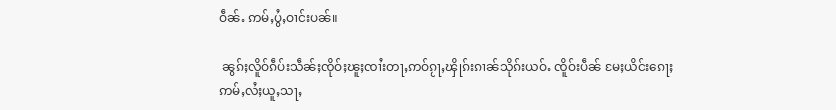ဝဵၼ်ႉ ဢမ်ႇပွႆႇဝၢင်းပၼ်။

 ၼွၵ်ႈလိူဝ်ၵဵပ်းသဵၼ်ႈၸိုဝ်ႈၽူႈၸၢႆးတႃႇဢဝ်ၵႂႃႇၾိုၵ်းၵၢၼ်သိုၵ်းယဝ်ႉ ၸိူဝ်းပဵၼ် မႄႈယိင်းၵေႃႈ ဢမ်ႇလႆႈယူႇသႃႇ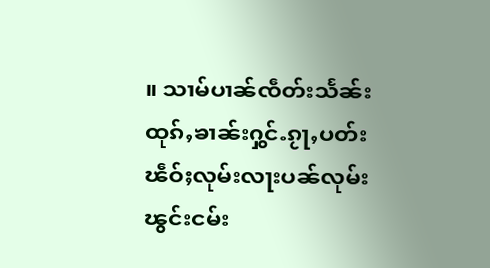။ သၢမ်ပၢၼ်ၸဵတ်းသႅၼ်း ထုၵ်ႇၶၢၼ်းႁွင်ႉၵႂႃႇပတ်းၽဵဝ်ႈလုမ်းလႃးပၼ်လုမ်းၽွင်းငမ်း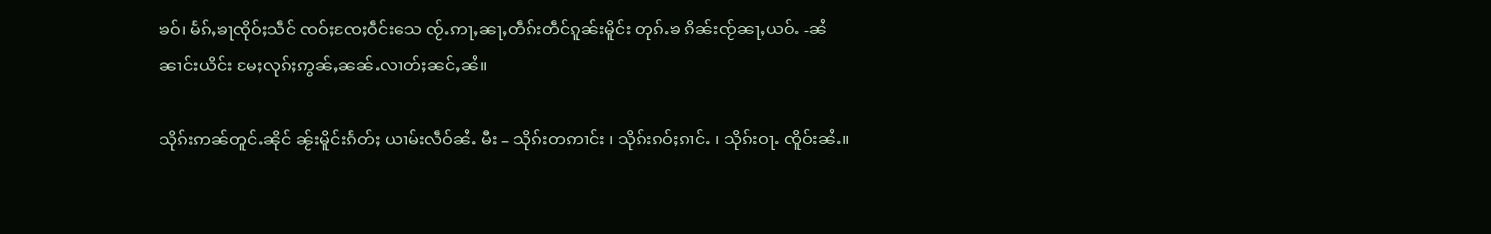ၶဝ်၊ မႅၵ်ႇၶႃၸိုဝ်ႈသဵင် ၸဝ်ႈၸႄႈဝဵင်းသေ ၸႂ်ႉဢႃႇၼႃႇတဵၵ်းတဵင်ၵူၼ်းမိူင်း တုၵ်ႉၶ ၵိၼ်းၸႂ်ၼႃႇယဝ်ႉ -ၼႆ ၼၢင်းယိင်း မႄႈလုၵ်ႈဢွၼ်ႇၼၼ်ႉလၢတ်ႈၼင်ႇၼႆ။

သိုၵ်းဢၼ်တူင်ႉၼိုင် ၼႂ်းမိူင်းၵႅတ်ႈ ယၢမ်းလဵဝ်ၼႆႉ မီး – သိုၵ်းတဢၢင်း ၊ သိုၵ်းၵဝ်ႈၵၢင်ႉ ၊ သိုၵ်းဝႃႉ ၸိူဝ်းၼႆႉ။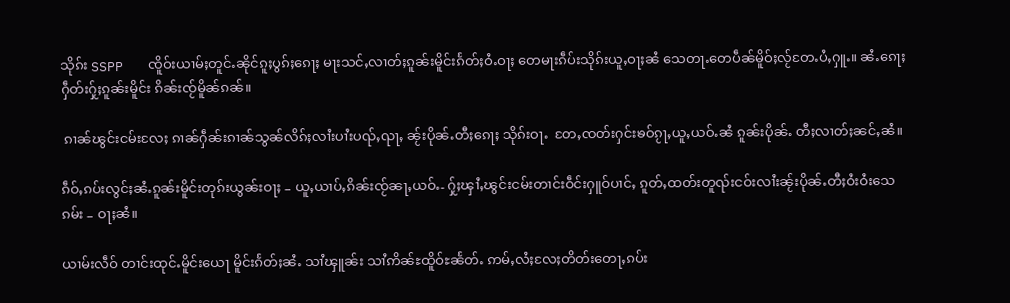သိုၵ်း SSPP   ၸိူဝ်းယၢမ်ႈတူင်ႉၼိုင်ၵူႈပွၵ်ႈၵေႃႈ မႃးသင်ႇလၢတ်ႈၵူၼ်းမိူင်းၵႅတ်ႈဝႆႉဝႃႈ တေမႃးၵဵပ်းသိုၵ်းယူႇဝႃႈၼႆ သေတႃႉတေပဵၼ်မိူဝ်ႈလႂ်တႄႉပႆႇႁူႉ။ ၼႆႉၵေႃႈႁဵတ်းႁႂ်ႈၵူၼ်းမိူင်း ၵိၼ်းၸႂ်မိူၼ်ၵၼ်။

 ၵၢၼ်ၽွင်းငမ်းလႄႈ ၵၢၼ်ႁဵၼ်းၵၢၼ်သွၼ်လိၵ်ႈလၢႆးပၢႆးပၺ်ႇၺႃႇ ၼႂ်းပိုၼ်ႉတီႈၵေႃႈ သိုၵ်းဝႃႉ  တႄႇၸတ်းႁင်းၶဝ်ၵႂႃႇယူႇယဝ်ႉၼႆ ၵူၼ်းပိုၼ်ႉ တီႈလၢတ်ႈၼင်ႇၼႆ။

ၵဵဝ်ႇၵပ်းလွင်ႈၼႆႉၵူၼ်းမိူင်းတုၵ်းယွၼ်းဝႃႈ – ယူႇယၢပ်ႇၵိၼ်းၸႂ်ၼႃႇယဝ်ႉ- ႁႂ်ႈၾၢႆႇၽွင်းငမ်းတၢင်းဝဵင်းႁူဝ်ပၢင်ႇ ၵူတ်ႇထတ်းတူၺ်းငဝ်းလၢႆးၼႂ်းပိုၼ်ႉတီႈဝႆးဝႆးသေၵမ်း – ဝႃႈၼႆ။

ယၢမ်းလဵဝ် တၢင်းထုင်ႉမိူင်းယေႃ မိူင်းၵႅတ်ႈၼႆႉ သၢႆၾူၼ်း သၢႆဢိၼ်ႊထိူဝ်ႊၼႅတ်ႉ ဢမ်ႇလႆႈလႄႈတိတ်းတေႃႇၵပ်း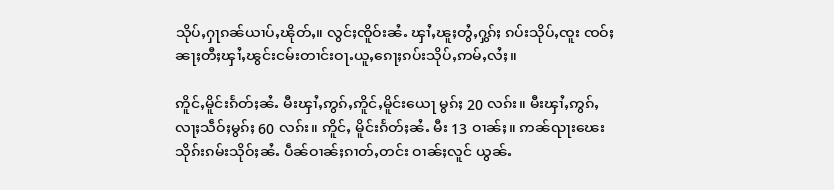သိုပ်ႇႁႃၵၼ်ယၢပ်ႇၽိုတ်ႇ။ လွင်ႈၸိူဝ်းၼႆႉ ၾၢႆႇၽူႈတွႆႇႁွၵ်ႈ ၵပ်းသိုပ်ႇၸူး ၸဝ်ႈၼႃႈတီႈၾၢႆႇၽွင်းငမ်းတၢင်းဝႃႉယူႇၵေႃႈၵပ်းသိုပ်ႇဢမ်ႇလႆႈ။

ဢိူင်ႇမိူင်းၵႅတ်ႈၼႆႉ မီးၾၢႆႇဢွၵ်ႇဢိူင်ႇမိူင်းယေႃ မွၵ်ႈ 20 လၵ်း။ မီးၾၢႆႇဢွၵ်ႇလႃႈသဵဝ်ႈမွၵ်ႈ 60 လၵ်း။ ဢိူင်ႇ မိူင်းၵႅတ်ႈၼႆႉ မီး 13 ဝၢၼ်ႈ။ ဢၼ်ၺႃးၽေးသိုၵ်းၵမ်းသိုဝ်ႈၼႆႉ ပဵၼ်ဝၢၼ်ႈၵၢတ်ႇတင်း ဝၢၼ်ႈလူင် ယွၼ်ႉ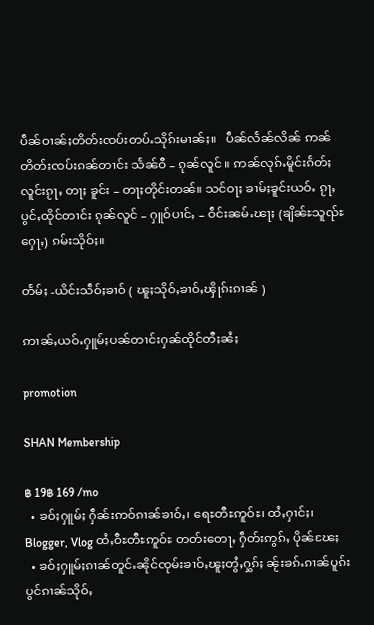ပဵၼ်ဝၢၼ်ႈတိတ်းၸပ်းတပ်ႉသိုၵ်းမၢၼ်ႈ။   ပဵၼ်လႅၼ်လိၼ် ဢၼ်တိတ်းၸပ်းၵၼ်တၢင်း သႅၼ်ဝီ – ၵုၼ်လူင် ။ ဢၼ်လုၵ်ႉမိူင်းၵႅတ်ႈ လူင်းၵႂႃႇ တႃႈ ၶူင်း – တႃႈတိုင်းတၼ်။ သင်ဝႃႈ ၶၢမ်ႈၶူင်းယဝ်ႉ ၵႂႃႇပွင်ႇထိုင်တၢင်း ၵုၼ်လူင် – ႁူဝ်ပၢင်ႇ – ဝဵင်းၼမ်ႉၽႃႈ (ၶျိၼ်ႊသူၺ်ႊႁေႃႇ) ၵမ်းသိုဝ်ႈ။

တႅမ်ႈ -ယိင်းသဵဝ်ႈၶၢဝ် ( ၽူႈသိုဝ်ႇၶၢဝ်ႇၾိုၵ်းၵၢၼ် )

ဢၢၼ်ႇယဝ်ႉႁူမ်ႈပၼ်တၢင်းႁၼ်ထိုင်တီႈၼႆႈ

promotion

SHAN Membership

฿ 19฿ 169 /mo
  • ၶဝ်ႈႁူမ်ႈ ႁဵၼ်းဢဝ်ၵၢၼ်ၶၢဝ်ႇ၊ ရေႊတီႊဢူဝ်ႊ၊ ထႆႇႁၢင်ႈ၊ Blogger, Vlog ထႆႇဝီႊတီႊဢူဝ်ႊ တတ်းတေႃႇ ႁဵတ်းဢွၵ်ႇ ပိုၼ်ၽႄႈ
  • ၶဝ်ႈႁူမ်ႈၵၢၼ်တူင်ႉၼိုင်ၸုမ်းၶၢဝ်ႇၽူႈတွႆႇႁွၵ်ႈ ၼႂ်းၶၵ်ႉၵၢၼ်ပူၵ်းပွင်ၵၢၼ်သိုဝ်ႇ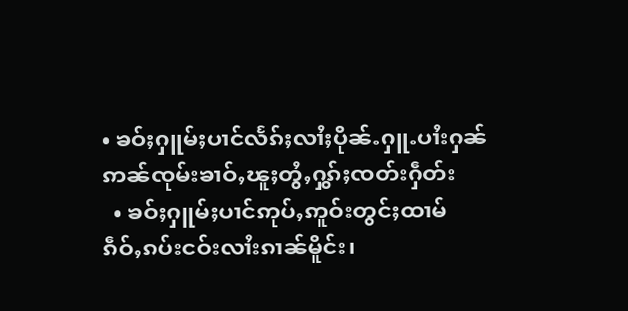• ၶဝ်ႈႁူမ်ႈပၢင်လႅၵ်ႈလၢႆႈပိုၼ်ႉႁူႉပၢႆးႁၼ် ဢၼ်ၸုမ်းၶၢဝ်ႇၽူႈတွႆႇႁွၵ်ႈၸတ်းႁဵတ်း
  • ၶဝ်ႈႁူမ်ႈပၢင်ဢုပ်ႇဢူဝ်းတွင်ႈထၢမ် ၵဵဝ်ႇၵပ်းငဝ်းလၢႆးၵၢၼ်မိူင်း၊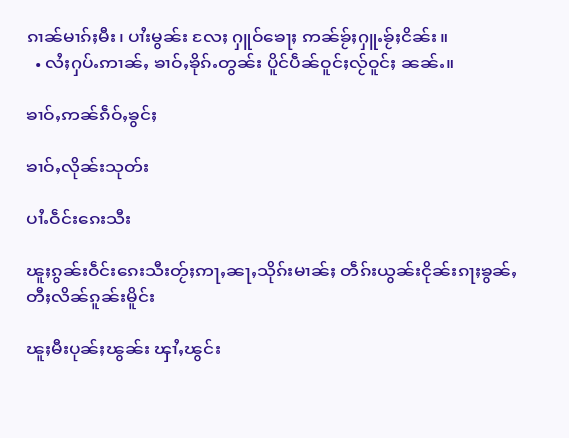ၵၢၼ်မၢၵ်ႈမီး၊ ပၢႆးမွၼ်း လႄႈ ႁူဝ်ၶေႃႈ ဢၼ်ၶႂ်ႈႁူႉၶႂ်ႈငိၼ်း။
  • လႆႈႁပ်ႉဢၢၼ်ႇ ၶၢဝ်ႇၶိုၵ်ႉတွၼ်း ပိူင်ပဵၼ်ဝူင်ႈလႂ်ဝူင်ႈ ၼၼ်ႉ။

ၶၢဝ်ႇဢၼ်ၵဵဝ်ႇၶွင်ႈ

ၶၢဝ်ႇလိုၼ်းသုတ်း

ပၢႆႉဝဵင်းၵေးသီး

ၽူႈၵွၼ်းဝဵင်းၵေးသီးတႂ်ႈဢႃႇၼႃႇသိုၵ်းမၢၼ်ႈ တဵၵ်းယွၼ်းငိုၼ်းၵႃႈၶွၼ်ႇတီႈလိၼ်ၵူၼ်းမိူင်း

ၽူႈမီးပုၼ်ႈၽွၼ်း ၾၢႆႇၽွင်း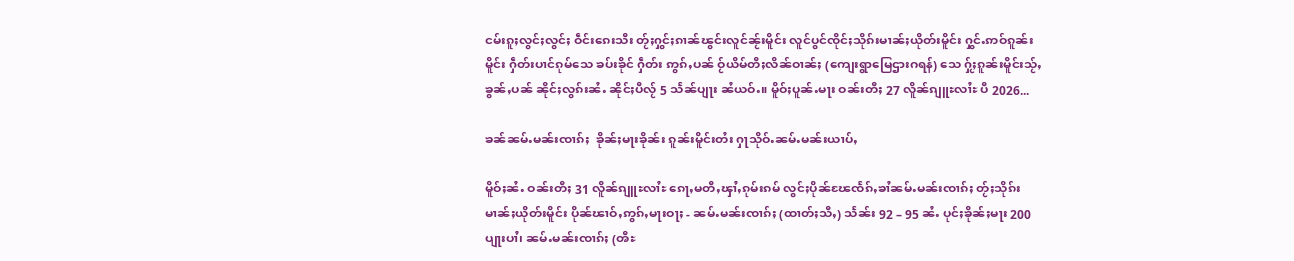ငမ်းၵူႈလွင်ႈလွင်ႈ ဝဵင်းၵေးသီး တႂ်ႈႁွင်ႈၵၢၼ်ၽွင်းလူင်ၼႂ်းမိူင်း လူင်ပွင်ၸိုင်ႈသိုၵ်းမၢၼ်ႈယိုတ်းမိူင်း ႁွင်ႉဢဝ်ၵူၼ်းမိူင်း ႁဵတ်းပၢင်ၵုမ်သေ ၶပ်းၶိုင် ႁဵတ်း ဢွၵ်ႇပၼ် ဝႂ်ယိမ်တီႈလိၼ်ဝၢၼ်ႈ (ကျေးရွာမြေဌားဂရန်) သေ ႁႂ်ႈၵူၼ်းမိူင်းသႂ်ႇၶွၼ်ႇပၼ် ၼိုင်ႈလွၵ်းၼႆႉ ၼိုင်ႈပီလႂ် 5 သႅၼ်ပျႃး ၼႆယဝ်ႉ။ မိူဝ်ႈပူၼ်ႉမႃး ဝၼ်းတီႈ 27 လိူၼ်ၵျူႊလၢႆႊ ပီ 2026...

ၶၼ်ၼမ်ႉမၼ်းၸၢၵ်ႈ  ၶိုၼ်ႈမႃးၶိုၼ်း ၵူၼ်းမိူင်းတႆး ႁႃသိုဝ်ႉၼမ်ႉမၼ်းယၢပ်ႇ

မိူဝ်ႈၼႆႉ ဝၼ်းတီႈ 31 လိူၼ်ၵျူႊလၢႆႊ ၵေႃႇမတီႇၾၢႆႇၵုမ်းၵမ် လွင်ႈပိုၼ်ၽႄၸႅၵ်ႇၶၢႆၼမ်ႉမၼ်းၸၢၵ်ႈ တႂ်ႈသိုၵ်းမၢၼ်ႈယိုတ်းမိူင်း ပိုၼ်ၽၢဝ်ႇဢွၵ်ႇမႃးဝႃႈ - ၼမ်ႉမၼ်းၸၢၵ်ႈ (ထၢတ်ႈသီႇ) သႅၼ်း 92 – 95 ၼႆႉ ပုင်ႈၶိုၼ်ႈမႃး 200 ပျႃးပၢႆ၊ ၼမ်ႉမၼ်းၸၢၵ်ႈ (ၻီႊ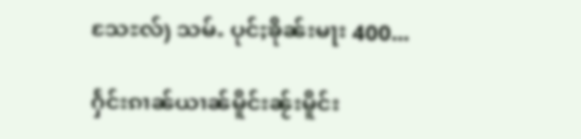သႄႊလ်) သမ်ႉ ပုင်ႈၶိုၼ်းမႃး 400...

ႁႅင်းၵၢၼ်ယၢၼ်မိူင်းၼႂ်းမိူင်း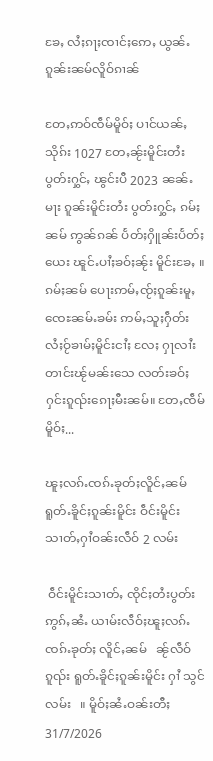ၶႄႇ လႆႈၵႃႈၸၢင်ႈဢေႇ ယွၼ်ႉၵူၼ်းၼမ်လိူဝ်ၵၢၼ်

တႄႇဢဝ်ၸဵမ်မိူဝ်ႈ ပၢင်ယၼ်ႇသိုၵ်း 1027 တႄႇၼႂ်းမိူင်းတႆးပွတ်းႁွင်ႇ ၽွင်းပီ 2023 ၼၼ်ႉမႃး ၵူၼ်းမိူင်းတႆး ပွတ်းႁွင်ႇ ၵမ်ႈၼမ် ဢွၼ်ၵၼ် ပႅတ်ႈႁိူၼ်းပႅတ်ႈယေး ၽူင်ႉပၢႆႈၶဝ်ႈၼႂ်း မိူင်းၶႄႇ ။ ၵမ်ႈၼမ် ပေႃးဢမ်ႇၸႂ်ႈၵူၼ်းမူႇၸေႊၼမ်ႉၶမ်း ဢမ်ႇသူႈႁဵတ်းလႆႈဝႂ်ၶၢမ်ႈမိူင်းငၢႆႈ လႄႈ ႁႃလၢႆးတၢင်းၽႂ်မၼ်းသေ လတ်းၶဝ်ႈႁင်းၵူၺ်းၵေႃႈမီးၼမ်။ တႄႇၸဵမ်မိူဝ်ႈ...

ၽူႈလၵ်ႉၸၵ်ႉၶုတ်ႈလိူင်ႇၼမ် ရူတ်ႉၶိူင်ႈၵူၼ်းမိူင်း ဝဵင်းမိူင်းသၢတ်ႇႁၢႆဝၼ်းလဵဝ် 2 လမ်း

 ဝဵင်းမိူင်းသၢတ်ႇ ၸိုင်ႈတႆးပွတ်းဢွၵ်ႇၼႆႉ ယၢမ်းလဵဝ်ႈၽူႈလၵ်ႉၸၵ်ႉၶုတ်ႈ လိူင်ႇၼမ်   ၼႂ်လဵဝ်ၵူၺ်း ရူတ်ႉၶိူင်ႈၵူၼ်းမိူင်း ႁၢႆ သွင်လမ်း   ။ မိူဝ်ႈၼႆႉဝၼ်းတီႈ 31/7/2026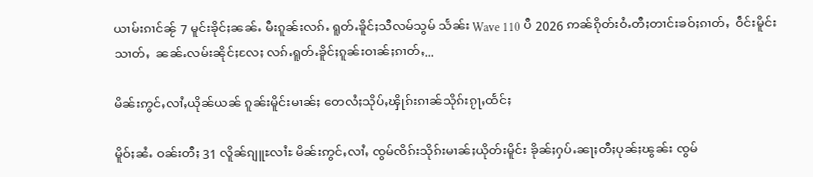ယၢမ်းၵၢင်ၼႂ် 7 မူင်းၶိုင်ႈၼၼ်ႉ မီးၵူၼ်းလၵ်ႉ ရူတ်ႉၶိူင်ႈသီလမ်သွမ် သႅၼ်း Wave 110 ပီ 2026 ဢၼ်ၵိုတ်းဝႆႉတီႈတၢင်းၶဝ်ႈၵၢတ်ႇ  ဝဵင်းမိူင်းသၢတ်ႇ  ၼၼ်ႉလမ်းၼိုင်ႈလႄႈ လၵ်ႉရူတ်ႉၶိူင်ႈၵူၼ်းဝၢၼ်ႈၵၢတ်ႇ...

မိၼ်းဢွင်ႇလၢႆႇယိုၼ်ယၼ် ၵူၼ်းမိူင်းမၢၼ်ႈ တေလႆႈသိုပ်ႇၾိုၵ်းၵၢၼ်သိုၵ်းၵႂႃႇထႅင်ႈ

မိူဝ်ႈၼႆႉ ဝၼ်းတီႈ 31 လိူၼ်ၵျူႊလၢႆႊ မိၼ်းဢွင်ႇလၢႆႇ ၸွမ်ၸိၵ်းသိုၵ်းမၢၼ်ႈယိုတ်းမိူင်း ၶိုၼ်ႈႁပ်ႉၼႃႈတီႈပုၼ်ႈၽွၼ်း ၸွမ်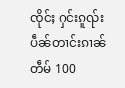ၸိုင်ႈ ႁင်းၵူၺ်း ပဵၼ်တၢင်းၵၢၼ် တဵမ် 100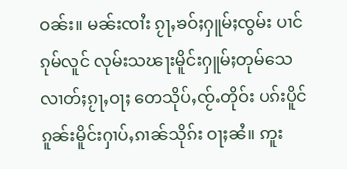ဝၼ်း။ မၼ်းၸၢႆး ၵႂႃႇၶဝ်ႈႁူမ်ႈၸွမ်း ပၢင်ၵုမ်လူင် လုမ်းသၽႃးမိူင်းႁူမ်ႈတုမ်သေ လၢတ်ႈၵႂႃႇဝႃႈ တေသိုပ်ႇၸႂ်ႉတိုဝ်း ပၵ်းပိူင် ၵူၼ်းမိူင်းႁၢပ်ႇၵၢၼ်သိုၵ်း ဝႃႈၼႆ။ ဢူး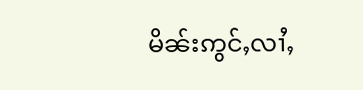မိၼ်းဢွင်ႇလၢႆႇ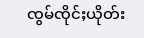ၸွမ်ၸိုင်ႈယိုတ်း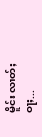မိူင်း လၢတ်ႈဝႃႈ...